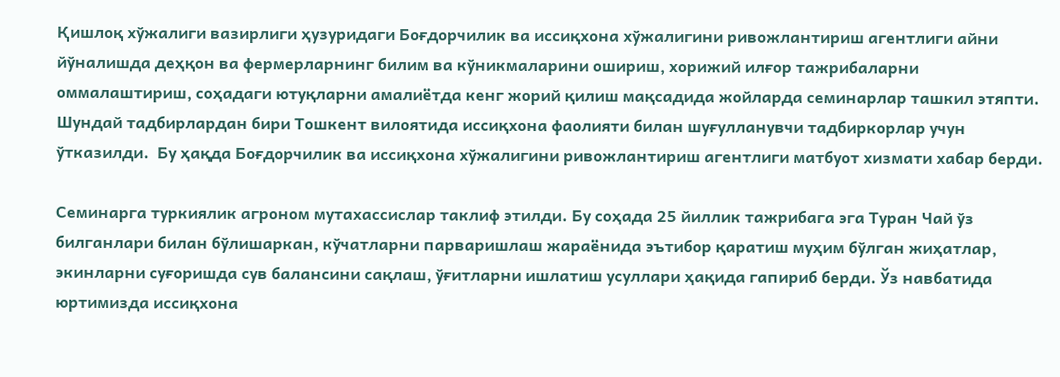Қишлоқ хўжалиги вазирлиги ҳузуридаги Боғдорчилик ва иссиқхона хўжалигини ривожлантириш агентлиги айни йўналишда деҳқон ва фермерларнинг билим ва кўникмаларини ошириш, хорижий илғор тажрибаларни оммалаштириш, соҳадаги ютуқларни амалиётда кенг жорий қилиш мақсадида жойларда семинарлар ташкил этяпти. Шундай тадбирлардан бири Тошкент вилоятида иссиқхона фаолияти билан шуғулланувчи тадбиркорлар учун  ўтказилди.  Бу ҳақда Боғдорчилик ва иссиқхона хўжалигини ривожлантириш агентлиги матбуот хизмати хабар берди.

Семинарга туркиялик агроном мутахассислар таклиф этилди. Бу соҳада 25 йиллик тажрибага эга Туран Чай ўз билганлари билан бўлишаркан, кўчатларни парваришлаш жараёнида эътибор қаратиш муҳим бўлган жиҳатлар, экинларни суғоришда сув балансини сақлаш, ўғитларни ишлатиш усуллари ҳақида гапириб берди. Ўз навбатида юртимизда иссиқхона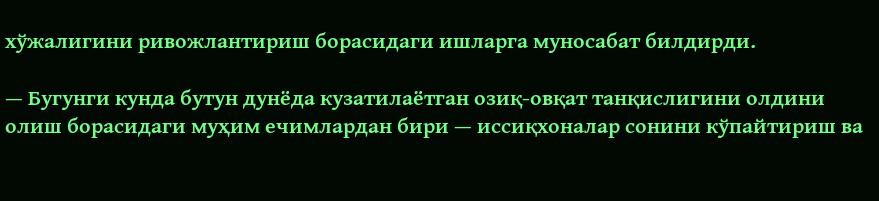хўжалигини ривожлантириш борасидаги ишларга муносабат билдирди.

— Бугунги кунда бутун дунёда кузатилаётган озиқ-овқат танқислигини олдини олиш борасидаги муҳим ечимлардан бири — иссиқхоналар сонини кўпайтириш ва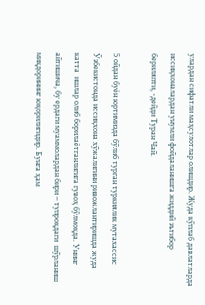улардан сифатли маҳсулотлар олишдир. Жуда кўплаб давлатларда иссиқхоналардан унумли фойдаланишга жиддий эътибор бериляпти, -дейди Туран Чай.

5 ойдан буён юртимизда бўлиб турган туркиялик мутахассис Ўзбекистонда иссиқхона хўжалигини ривожлантиришда жуда катта  ишлар олиб борилаётганлигига гувоҳ бўлмоқда. Унинг айтишича, бу ердаги муаммолардан бири – тупроқдаги  шўрланиш миқдорининг юқорилигидир. Бунга ҳам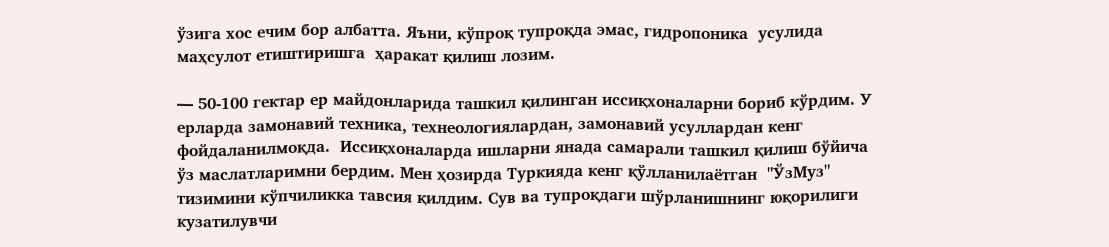ўзига хос ечим бор албатта. Яъни, кўпроқ тупроқда эмас, гидропоника  усулида маҳсулот етиштиришга  ҳаракат қилиш лозим.

— 50-100 гектар ер майдонларида ташкил қилинган иссиқхоналарни бориб кўрдим. У ерларда замонавий техника, технеологиялардан, замонавий усуллардан кенг фойдаланилмоқда.  Иссиқхоналарда ишларни янада самарали ташкил қилиш бўйича ўз маслатларимни бердим. Мен ҳозирда Туркияда кенг қўлланилаётган  "ЎзМуз" тизимини кўпчиликка тавсия қилдим. Сув ва тупроқдаги шўрланишнинг юқорилиги кузатилувчи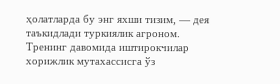ҳолатларда бу энг яхши тизим, — дея таъкидлади туркиялик агроном. Тренинг давомида иштирокчилар хорижлик мутахассисга ўз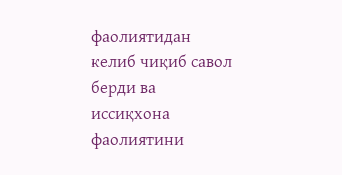фаолиятидан келиб чиқиб савол берди ва иссиқхона фаолиятини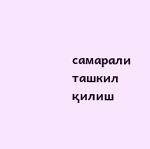самарали ташкил қилиш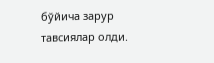бўйича зарур тавсиялар олди.